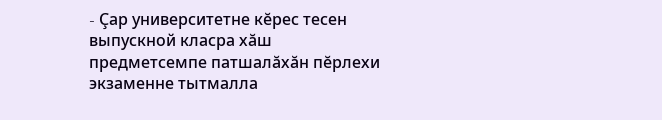- Çар университетне кĕрес тесен выпускной класра хăш предметсемпе патшалăхăн пĕрлехи экзаменне тытмалла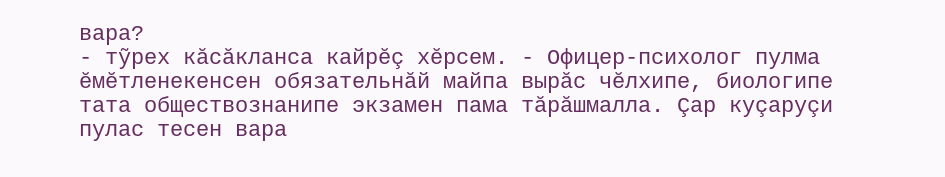вара?
- тỹрех кăсăкланса кайрĕç хĕрсем. - Офицер-психолог пулма ĕмĕтленекенсен обязательнăй майпа вырăс чĕлхипе, биологипе тата обществознанипе экзамен пама тăрăшмалла. Çар куçаруçи пулас тесен вара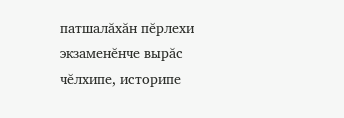патшалăхăн пĕрлехи экзаменĕнче вырăс чĕлхипе, историпе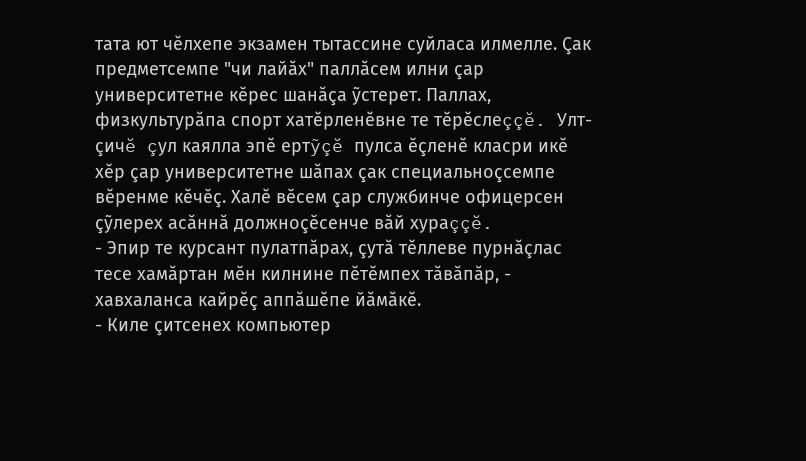тата ют чĕлхепе экзамен тытассине суйласа илмелле. Çак предметсемпе "чи лайăх" паллăсем илни çар университетне кĕрес шанăçа ỹстерет. Паллах, физкультурăпа спорт хатĕрленĕвне те тĕрĕслеççĕ. Улт-çичĕ çул каялла эпĕ ертỹçĕ пулса ĕçленĕ класри икĕ хĕр çар университетне шăпах çак специальноçсемпе вĕренме кĕчĕç. Халĕ вĕсем çар службинче офицерсен çỹлерех асăннă должноçĕсенче вăй хураççĕ.
- Эпир те курсант пулатпăрах, çутă тĕллеве пурнăçлас тесе хамăртан мĕн килнине пĕтĕмпех тăвăпăр, - хавхаланса кайрĕç аппăшĕпе йăмăкĕ.
- Киле çитсенех компьютер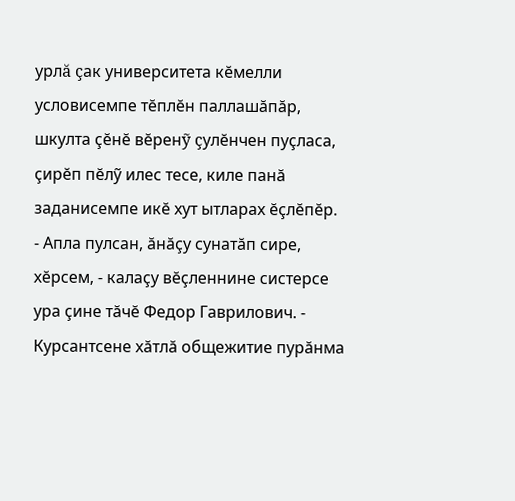урлă çак университета кĕмелли условисемпе тĕплĕн паллашăпăр, шкулта çĕнĕ вĕренỹ çулĕнчен пуçласа, çирĕп пĕлỹ илес тесе, киле панă заданисемпе икĕ хут ытларах ĕçлĕпĕр.
- Апла пулсан, ăнăçу сунатăп сире, хĕрсем, - калаçу вĕçленнине систерсе ура çине тăчĕ Федор Гаврилович. - Курсантсене хăтлă общежитие пурăнма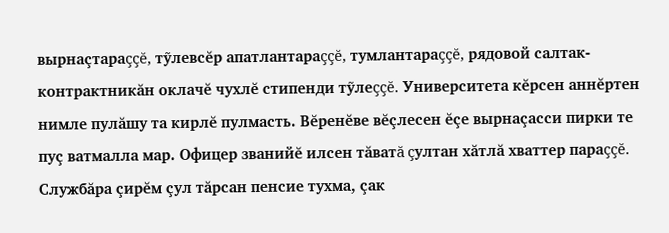вырнаçтараççĕ, тỹлевсĕр апатлантараççĕ, тумлантараççĕ, рядовой салтак-контрактникăн оклачĕ чухлĕ стипенди тỹлеççĕ. Университета кĕрсен аннĕртен нимле пулăшу та кирлĕ пулмасть. Вĕренĕве вĕçлесен ĕçе вырнаçасси пирки те пуç ватмалла мар. Офицер званийĕ илсен тăватă çултан хăтлă хваттер параççĕ. Службăра çирĕм çул тăрсан пенсие тухма, çак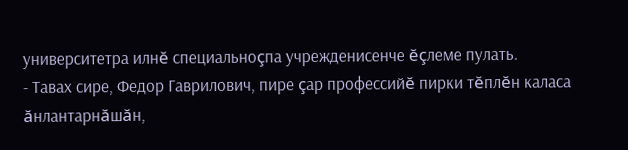университетра илнĕ специальноçпа учрежденисенче ĕçлеме пулать.
- Тавах сире, Федор Гаврилович, пире çар профессийĕ пирки тĕплĕн каласа ăнлантарнăшăн,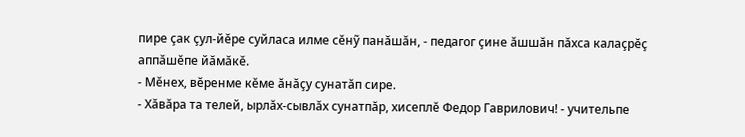пире çак çул-йĕре суйласа илме сĕнỹ панăшăн, - педагог çине ăшшăн пăхса калаçрĕç аппăшĕпе йăмăкĕ.
- Мĕнех, вĕренме кĕме ăнăçу сунатăп сире.
- Хăвăра та телей, ырлăх-сывлăх сунатпăр, хисеплĕ Федор Гаврилович! - учительпе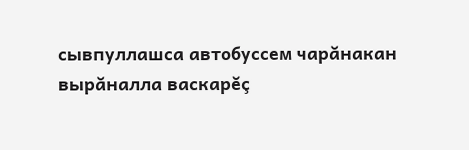сывпуллашса автобуссем чарăнакан вырăналла васкарĕç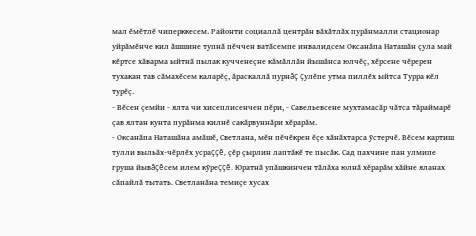мал ĕмĕтлĕ чиперккесем. Районти социаллă центрăн вăхăтлăх пурăнмалли стационар уйрăмĕнче кил ăшшине тупнă пĕччен ватăсемпе инвалидсем Оксанăпа Наташăн çула май кĕртсе хăварма ыйтнă пылак кучченеçне кăмăллăн йышăнса юлчĕç, хĕрсене чĕререн тухакан тав сăмахĕсем каларĕç, ăраскаллă пурнăç çулĕпе утма пиллĕх ыйтса Турра кĕл турĕç.
- Вĕсен çемйи - ялта чи хисеплисенчен пĕри, - Савельевсене мухтамасăр чăтса тăраймарĕ çав ялтан кунта пурăнма килнĕ сакăрвуннăри хĕрарăм.
- Оксанăпа Наташăна амăшĕ, Светлана, мĕн пĕчĕкрен ĕçе хăнăхтарса ỹстерчĕ. Вĕсем картиш тулли выльăх-чĕрлĕх усраççĕ, çĕр çырлин лаптăкĕ те пысăк. Сад пахчине пан улмипе груша йывăçĕсем илем кỹреççĕ. Юратнă упăшкинчен тăлăха юлнă хĕрарăм хăйне яланах сăпайлă тытать. Светланăна темиçе хусах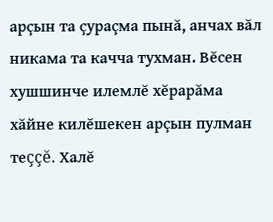арçын та çураçма пынă, анчах вăл никама та качча тухман. Вĕсен хушшинче илемлĕ хĕрарăма хăйне килĕшекен арçын пулман теççĕ. Халĕ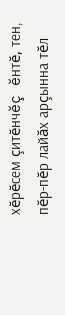хĕрĕсем çитĕнчĕç ĕнтĕ, тен, пĕр-пĕр лайăх арçынна тĕл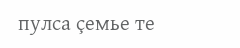пулса çемье те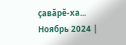çавăрĕ-ха...
Ноябрь 2024 |